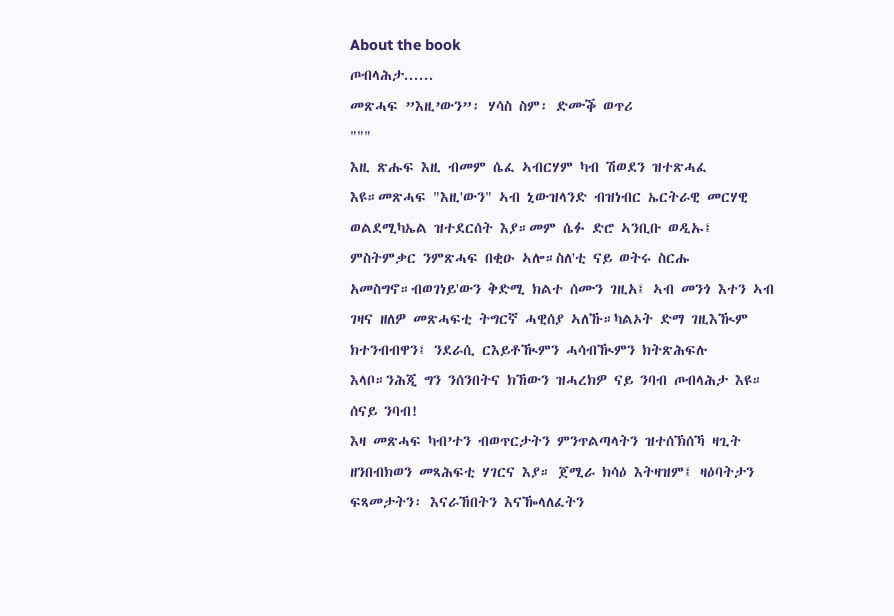About the book
ጦብላሕታ......
መጽሓፍ ”እዚ’ውን”፡ ሃሳስ ስም፡ ድሙቕ ወጥሪ
"""
እዚ ጽሑፍ እዚ ብመም ሴፈ ኣብርሃም ካብ ሽወደን ዝተጽሓፈ እዩ።መጽሓፍ "እዚ'ውን" ኣብ ኒውዝላንድ ብዝነብር ኤርትራዊ መርሃዊ ወልደሚካኤል ዝተደርሰት እያ።መም ሴፉ ድሮ ኣንቢቡ ወዲኡ፤ ምስትምቃር ንምጽሓፍ በቂዑ ኣሎ።ስለ'ቲ ናይ ወትሩ ስርሑ አመስግኖ።ብወገነይ'ውን ቅድሚ ክልተ ሰሙን ገዚአ፤ ኣብ መንጎ እተን ኣብ ገዛና ዘለዎ መጽሓፍቲ ትግርኛ ሓዊሰያ ኣለኹ።ካልኦት ድማ ገዚእዂም ክተንብብዋን፤ ንደራሲ ርእይቶዂምን ሓሳብዂምን ክትጽሕፍሉ እላቦ።ንሕጂ ግን ንሰንበትና ክኸውን ዝሓረክዎ ናይ ንባብ ጦብላሕታ እዩ። ሰናይ ንባብ!
እዛ መጽሓፍ ካብ’ተን ብወጥርታትን ምንጥልጣላትን ዝተሰኽሰኻ ዛጊት ዘንበብክወን መጻሕፍቲ ሃገርና እያ። ጀሚራ ክሳዕ እትዛዝም፤ ዛዕባትታን ፍጻመታትን፡ እናራኸበትን እናዀላለፈትን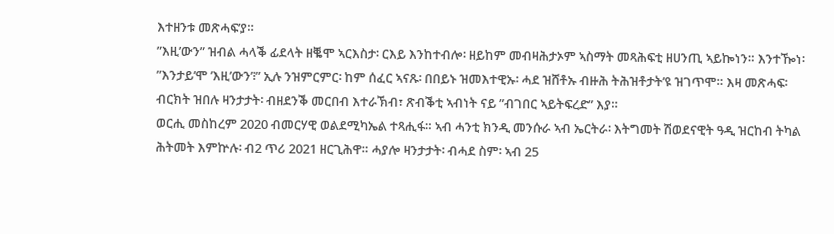እተዘንቱ መጽሓፍ’ያ።
”እዚ’ውን” ዝብል ሓላቕ ፊደላት ዘቘሞ ኣርእስታ፡ ርእይ እንከተብሎ፡ ዘይከም መብዛሕታኦም ኣስማት መጻሕፍቲ ዘሀንጢ ኣይኰነን። እንተዀነ፡ ”እንታይ’ሞ ’እዚ’ውን’፧” ኢሉ ንዝምርምር፡ ከም ሰፈር ኣናጹ፡ በበይኑ ዝመእተዊኡ፡ ሓደ ዝሸቶኡ ብዙሕ ትሕዝቶታት’ዩ ዝገጥሞ። እዛ መጽሓፍ፡ ብርክት ዝበሉ ዛንታታት፡ ብዘደንቕ መርበብ እተራኽብ፣ ጽብቕቲ ኣብነት ናይ ”ብገበር ኣይትፍረድ” እያ።
ወርሒ መስከረም 2020 ብመርሃዊ ወልደሚካኤል ተጻሒፋ። ኣብ ሓንቲ ክንዲ መንሱራ ኣብ ኤርትራ፡ እትግመት ሽወደናዊት ዓዲ ዝርከብ ትካል ሕትመት እምኵሉ፡ ብ2 ጥሪ 2021 ዘርጊሕዋ። ሓያሎ ዛንታታት፡ ብሓደ ስም፡ ኣብ 25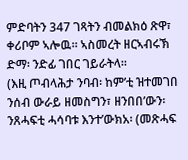ምድባትን 347 ገጻትን ብመልክዕ ጽዋ፣ ቀሪቦም ኣሎዉ። ኣስመረት ዘርኣብሩኽ ድማ፡ ንድፊ ገበር ገይራትላ።
(እዚ ጦብላሕታ ንባብ፡ ከም’ቲ ዝተመገበ ንሰብ ውራይ ዘመስግን፣ ዘንበበ’ውን፡ ንጸሓፍቲ ሓሳባቱ እንተ’ውክአ፡ (መጽሓፍ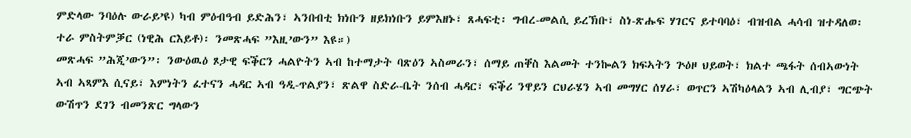ምድላው ንባዕሉ ውራይ’ዩ) ካብ ምዕብዓብ ይድሕን፣ ኣንበብቲ ክነቡን ዘይክነቡን ይምእዘኑ፣ ጸሓፍቲ፡ ግብረ-መልሲ ይረኽቡ፣ ስነ-ጽሑፍ ሃገርና ይተባባዕ፣ ብዝብል ሓሳብ ዝተዳለወ፡ ተራ ምስትምቓር (ነዊሕ ርእይቶ)፡ ንመጽሓፍ ”እዚ’ውን” እዩ።)
መጽሓፍ ”ሕጂ’ውን”፡ ንውዕዉዕ ጾታዊ ፍቕርን ሓልዮትን ኣብ ከተማታት ባጽዕን ኣስመራን፣ ሰማይ ጠቐስ እልመት ተንኰልን ክፍኣትን ጕዕዞ ህይወት፣ ክልተ ጫፋት ሰብኣውነት ኣብ ኣጻምእ ሲናይ፣ እምነትን ፈተናን ሓዳር ኣብ ዓዲ-ጥልያን፣ ጽልዋ ስድራ-ቤት ንሰብ ሓዳር፣ ፍቕሪ ንዋይን ርህራሄን ኣብ መግሃር ሰሃራ፣ ወጥርን ኣሽካዕላልን ኣብ ሊብያ፣ ግርጭት ውሽጥን ደገን ብመንጽር ግላውን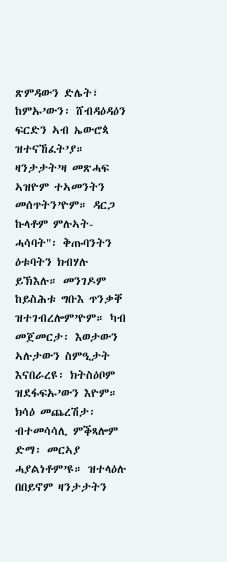ጽምዳውን ድሌት፣ ከምኡ’ውን፡ ሸብዳዕዳዕን ፍርድን ኣብ ኤውሮጳ ዝተናኸፈት’ያ።
ዛንታታት’ዛ መጽሓፍ ኣዝዮም ተኣመንትን መሰጥትን’ዮም። ዳርጋ ኩላቶም ምሉኣት-ሓሳባት"፡ ቅጡባንትን ዕቱባትን ክብሃሉ ይኽእሉ። መንገዶም ከይስሕቱ ግቡእ ጥንቃቐ ዝተገብረሎም’ዮም። ካብ መጀመርታ፡ እወታውን ኣሉታውን ስምዒታት እናበራረዩ፡ ክትስዕቦም ዝደፋፍኡ’ውን እዮም። ክሳዕ መጨረሽታ፡ ብተመሳሳሊ ምቕጻሎም ድማ፡ መርኣያ ሓያልነቶም’ዩ። ዝተላዕሉ በበይኖም ዛንታታትን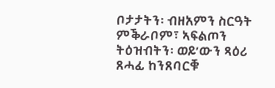ቦታታትን፡ ብዘአምን ስርዓት ምቕራቦም፣ ኣፍልጦን ትዕዝብትን፡ ወይ’ውን ጻዕሪ ጸሓፊ ከንጸባርቑ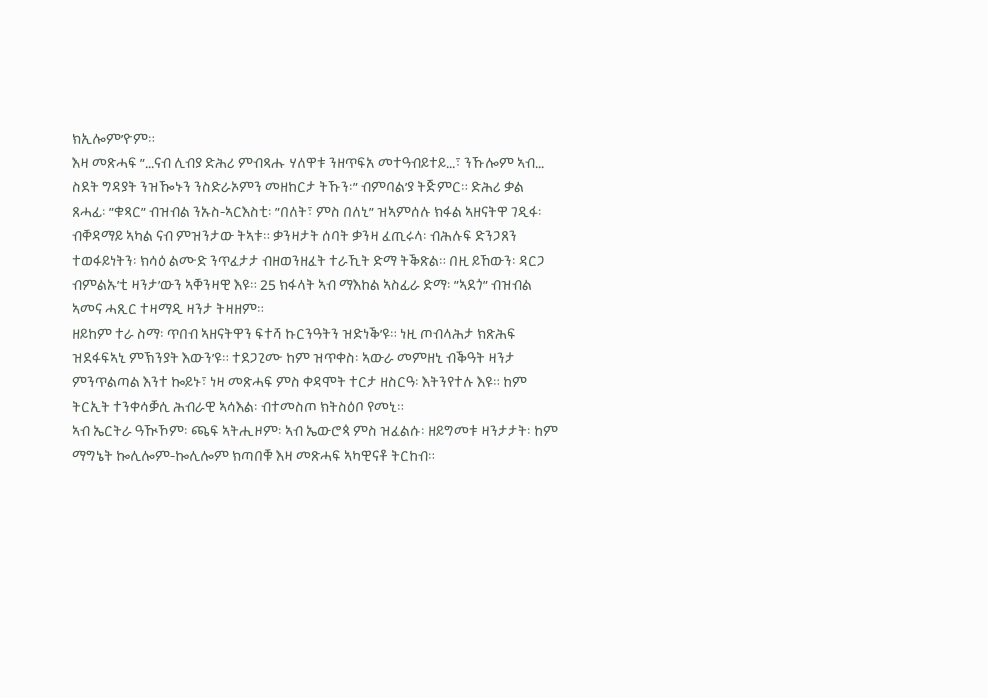ክኢሎም’ዮም።
እዛ መጽሓፍ ”...ናብ ሊብያ ድሕሪ ምብጻሑ ሃለዋቱ ንዘጥፍአ መተዓብይተይ...፣ ንኹሎም ኣብ... ስደት ግዳያት ንዝዀኑን ንስድራኦምን መዘከርታ ትኹን፡” ብምባል’ያ ትጅምር። ድሕሪ ቃል ጸሓፊ፡ ”ቁጻር” ብዝብል ንኡስ-ኣርእስቲ፡ ”በለት፣ ምስ በለኒ” ዝኣምሰሉ ክፋል ኣዘናትዋ ገዲፋ፡ ብቐዳማይ ኣካል ናብ ምዝንታው ትኣቱ። ቃንዛታት ሰባት ቃንዛ ፈጢሩላ፡ ብሕሉፍ ድንጋጸን ተወፋይነትን፡ ክሳዕ ልሙድ ንጥፈታታ ብዘወንዘፈት ተራኺት ድማ ትቕጽል። በዚ ይኸውን፡ ዳርጋ ብምልኡ’ቲ ዛንታ’ውን ኣቐንዛዊ እዩ። 25 ክፋላት ኣብ ማእከል ኣስፊራ ድማ፡ ”ኣደጎ” ብዝብል ኣመና ሓጺር ተዛማዲ ዛንታ ትዛዘም።
ዘይከም ተራ ስማ፡ ጥበብ ኣዘናትዋን ፍተሻ ኩርንዓትን ዝድነቕ’ዩ። ነዚ ጦብላሕታ ክጽሕፍ ዝደፋፍኣኒ ምኽንያት እውን’ዩ። ተደጋጊሙ ከም ዝጥቀስ፡ ኣውራ መምዘኒ ብቕዓት ዛንታ ምንጥልጣል እንተ ኰይኑ፣ ነዛ መጽሓፍ ምስ ቀዳሞት ተርታ ዘስርዓ፡ እትንየተሉ እዩ። ከም ትርኢት ተንቀሳቓሲ ሕብራዊ ኣሳእል፡ ብተመስጦ ክትስዕቦ የመኒ።
ኣብ ኤርትራ ዓዂኾም፡ ጫፍ ኣትሒዞም፡ ኣብ ኤውሮጳ ምስ ዝፈልሱ፡ ዘይግመቱ ዛንታታት፡ ከም ማግኔት ኰሊሎም-ኰሊሎም ክጣበቑ እዛ መጽሓፍ ኣካዊናቶ ትርከብ።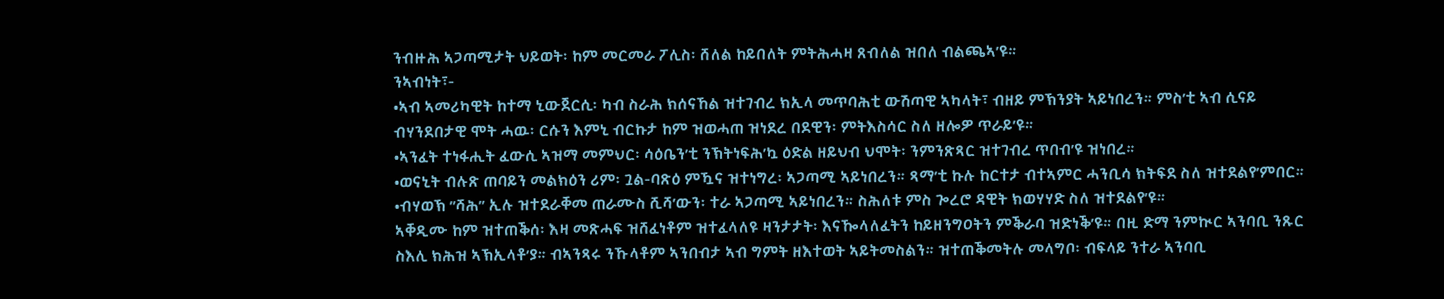ንብዙሕ ኣጋጣሚታት ህይወት፡ ከም መርመራ ፖሊስ፡ ሸለል ከይበለት ምትሕሓዛ ጸብለል ዝበለ ብልጫኣ’ዩ።
ንኣብነት፣-
•ኣብ ኣመሪካዊት ከተማ ኒውጀርሲ፡ ካብ ስራሕ ክሰናኸል ዝተገብረ ክኢላ መጥባሕቲ ውሽጣዊ ኣካላት፣ ብዘይ ምኽንያት ኣይነበረን። ምስ’ቲ ኣብ ሲናይ ብሃንደበታዊ ሞት ሓዉ፡ ርሱን እምኒ ብርኩታ ከም ዝወሓጠ ዝነደረ በደዊን፡ ምትእስሳር ስለ ዘሎዎ ጥራይ’ዩ።
•ኣንፈት ተነፋሒት ፈውሲ ኣዝማ መምህር፡ ሳዕቤን’ቲ ንኽትነፍሕ’ኳ ዕድል ዘይህብ ህሞት፡ ንምንጽጻር ዝተገብረ ጥበብ’ዩ ዝነበረ።
•ወናኒት ብሉጽ ጠባይን መልክዕን ሪም፡ ጓል-ባጽዕ ምዃና ዝተነግረ፡ ኣጋጣሚ ኣይነበረን። ጻማ’ቲ ኩሉ ከርተታ ብተኣምር ሓንቢሳ ክትፍደ ስለ ዝተደልየ’ምበር።
•ብሃወኽ ”ሻሕ” ኢሉ ዝተደራቐመ ጠራሙስ ሺሻ’ውን፡ ተራ ኣጋጣሚ ኣይነበረን። ስሕለቱ ምስ ጐረሮ ዳዊት ክወሃሃድ ስለ ዝተደልየ’ዩ።
ኣቐዲሙ ከም ዝተጠቕሰ፡ እዛ መጽሓፍ ዝሸፈነቶም ዝተፈላለዩ ዛንታታት፡ እናዀላለፈትን ከይዘንግዐትን ምቕራባ ዝድነቕ’ዩ። በዚ ድማ ንምኲር ኣንባቢ ንጹር ስእሊ ክሕዝ ኣኽኢላቶ’ያ። ብኣንጻሩ ንኹላቶም ኣንበብታ ኣብ ግምት ዘእተወት ኣይትመስልን። ዝተጠቕመትሉ መላግቦ፡ ብፍላይ ንተራ ኣንባቢ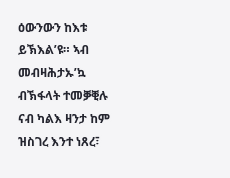ዕውንውን ከእቱ ይኽእል’ዩ። ኣብ መብዛሕታኡ’ኳ ብኽፋላት ተመቓቒሉ ናብ ካልእ ዛንታ ከም ዝስገረ እንተ ነጸረ፣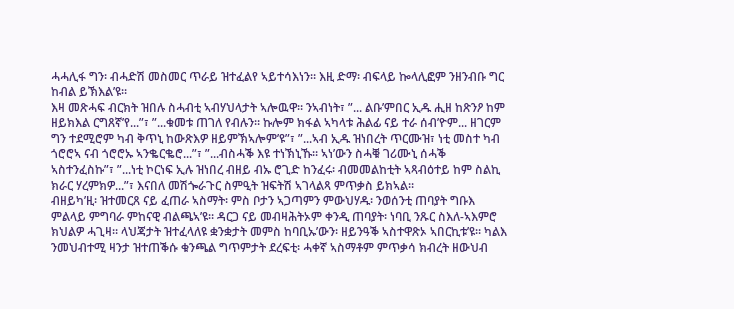ሓሓሊፋ ግን፡ ብሓድሽ መስመር ጥራይ ዝተፈልየ ኣይተሳእነን። እዚ ድማ፡ ብፍላይ ኰላሊፎም ንዘንብቡ ግር ከብል ይኽእል’ዩ።
እዛ መጽሓፍ ብርክት ዝበሉ ስሓብቲ ኣብሃህላታት ኣሎዉዋ። ንኣብነት፣ ”... ልቡ’ምበር ኢዱ ሒዘ ከጽንዖ ከም ዘይክእል ርግጸኛ’የ...”፣ ”...ቁመቱ ጠገለ የብሉን። ኩሎም ክፋል ኣካላቱ ሕልፊ ናይ ተራ ሰብ’ዮም... ዘገርም ግን ተደሚሮም ካብ ቅጥኒ ከውጽእዎ ዘይምኽኣሎም’ዩ”፣ ”...ኣብ ኢዱ ዝነበረት ጥርሙዝ፣ ነቲ መስተ ካብ ጎሮሮኣ ናብ ጎሮሮኡ ኣንቈርቈሮ...”፣ ”...ብስሓቕ እዩ ተነኽኒኹ። ኣነ’ውን ስሓቑ ገሪሙኒ ሰሓቕ ኣስተንፈስኩ”፣ ”...ነቲ ኮርነፍ ኢሉ ዝነበረ ብዘይ ብኡ ሮጊድ ከንፈሩ፡ ብመመልከቲት ኣጻብዕተይ ከም ስልኪ ክራር ሃረምክዎ...”፣ እናበለ መሽጐራጉር ስምዒት ዝፍትሽ ኣገላልጻ ምጥቃስ ይክኣል።
ብዘይካ’ዚ፡ ዝተመርጸ ናይ ፈጠራ ኣስማት፡ ምስ ቦታን ኣጋጣምን ምውህሃዱ፡ ንወሰንቲ ጠባያት ግቡእ ምልላይ ምግባራ ምከናዊ ብልጫኣ’ዩ። ዳርጋ ናይ መብዛሕትኦም ቀንዲ ጠባያት፡ ነባቢ ንጹር ስእለ-ኣእምሮ ክህልዎ ሓጊዛ። ላህጃታት ዝተፈላለዩ ቋንቋታት መምስ ከባቢኡ’ውን፡ ዘይንዓቕ ኣስተዋጽኦ ኣበርኪቱ’ዩ። ካልእ ንመህብተሚ ዛንታ ዝተጠቕሱ ቁንጫል ግጥምታት ደረፍቲ፡ ሓቀኛ ኣስማቶም ምጥቃሳ ክብረት ዘውህብ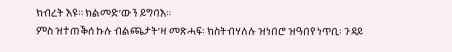ክብረት እዩ። ክልመድ’ውን ይግባእ።
ምስ ዝተጠቕሰ ኩሉ ብልጫታት’ዛ መጽሓፍ፡ ክስትብሃለሉ ዝነበሮ ዝዓበየ ነጥቢ፡ ጉዳይ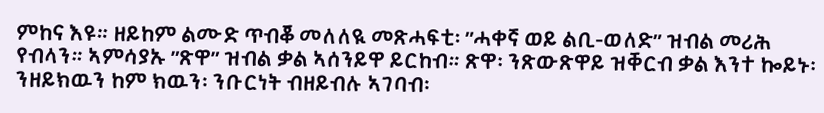ምከና እዩ። ዘይከም ልሙድ ጥብቖ መለለዪ መጽሓፍቲ፡ ”ሓቀኛ ወይ ልቢ-ወለድ” ዝብል መሪሕ የብላን። ኣምሳያኡ ”ጽዋ” ዝብል ቃል ኣሰንይዋ ይርከብ። ጽዋ፡ ንጽውጽዋይ ዝቐርብ ቃል እንተ ኰይኑ፡ ንዘይክዉን ከም ክዉን፡ ንቡርነት ብዘይብሉ ኣገባብ፡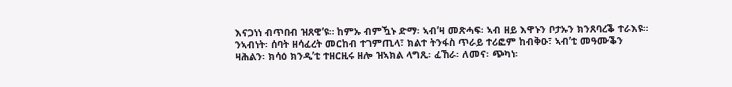እናጋነነ ብጥበብ ዝጸዊ’ዩ። ከምኡ ብምዃኑ ድማ፡ ኣብ’ዛ መጽሓፍ፡ ኣብ ዘይ እዋኑን ቦታኡን ክንጸባረቕ ተራእዩ።
ንኣብነት፡ ሰባት ዘሳፈረት መርከብ ተገምጢላ፣ ክልተ ትንፋስ ጥራይ ተሪፎም ከብቅዑ፣ ኣብ’ቲ መዓሙቕን ዛሕልን፡ ክሳዕ ክንዲ’ቲ ተዘርዚሩ ዘሎ ዝኣክል ላግጺ፡ ፈኸራ፡ ለመና፡ ጭካነ፡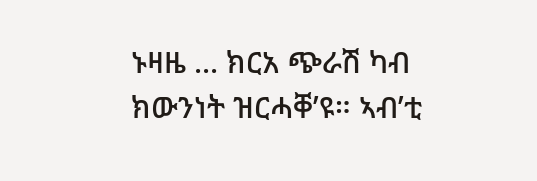ኑዛዜ ... ክርአ ጭራሽ ካብ ክውንነት ዝርሓቐ’ዩ። ኣብ’ቲ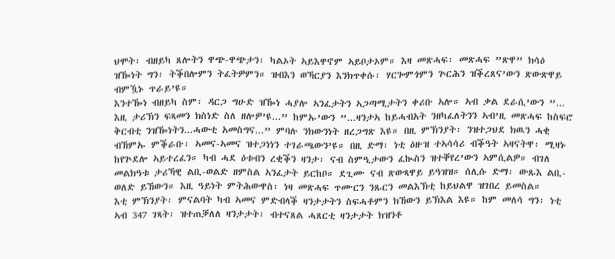ህሞት፡ ብዘይካ ጸሎትን ዋጭ-ዋጭታን፡ ካልኦት ኣይእዋኖም ኣይቦታኦም። እዛ መጽሓፍ፡ መጽሓፍ ”ጽዋ” ክሳዕ ዝዀነት ግን፡ ትቕበሎምን ትፈትዎምን። ዝብእን ወኻርያን እንክጥቀሱ፡ ሃርጐምጎምን ጕርሕን ዝቕረጸና’ውን ጽውጽዋይ ብምዃኑ ጥራይ’ዩ።
እንተዀነ ብዘይካ ስም፡ ዳርጋ ግሁድ ዝዀነ ሓያሎ ኣንፈታትን ኣጋጣሚታትን ቀሪቡ ኣሎ። ኣብ ቃል ደራሲ’ውን ”... እዚ ታሪኽን ፍጻመን ክስነድ ስለ ዘሎዎ’ዩ...” ከምኡ’ውን ”...ዛንታኣ ከይሓብአት ንዘካፈለትንን ኣብ’ዚ መጽሓፍ ከስፍሮ ቅርብቲ ንዝዀነትን...ሓውቲ አመስግና...” ምባሉ ንክውንነት ዘረጋግጽ እዩ። በዚ ምኽንያት፡ ንዝተጋህደ ክዉን ሓቂ ብኸምኡ ምቕራቡ፡ ኣመና-ኣመና ዝተጋነነን ተገራጫውን’ዩ። በዚ ድማ፡ ነቲ ዕዙዝ ተኣሳሳሪ ብቕዓት ኣዛናትዋ፡ ሚዛኑ ከየጕደሎ ኣይተረፈን። ካብ ሓደ ዕቱብን ረቂቕን ዛንታ፡ ናብ ስምዒታውን ፈኲስን ዝተቐየረ’ውን ኣምሲልዎ። ብገለ መልክዓቱ ታሪኻዊ ልቢ-ወልድ ዘምስል ኣንፈታት ይርከቦ። ደጊሙ ናብ ጽውጻዋይ ይዓዝዝ። ሰሊሱ ድማ፡ ውጹእ ልቢ-ወለድ ይኸውን። እዚ ዓይነት ምትሕውዋስ፡ ነዛ መጽሓፍ ጥሙርን ንጹርን መልእኽቲ ከይህልዋ ዝገበረ ይመስል።
እቲ ምኽንያት፡ ምናልባት ካብ ኣመና ምድብላቕ ዛንታታትን ስፍሓቶምን ክኸውን ይኽእል እዩ። ከም መለሳ ግን፡ ነቲ ኣብ 347 ገጻት፡ ዝተጠቓለለ ዛንታታት፡ ብተናጸል ሓጸርቲ ዛንታታት ክዝንቶ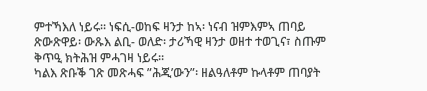ምተኻእለ ነይሩ። ነፍሲ-ወከፍ ዛንታ ከኣ፡ ነናብ ዝምእምኣ ጠባይ ጽውጽዋይ፡ ውጹእ ልቢ- ወለድ፡ ታሪኻዊ ዛንታ ወዘተ ተወጊና፣ ስጡም ቅጥዒ ክትሕዝ ምሓገዛ ነይሩ።
ካልእ ጽቡቕ ገጽ መጽሓፍ ”ሕጂ’ውን”፡ ዘልዓለቶም ኩላቶም ጠባያት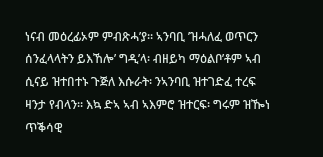ነናብ መዕረፊኦም ምብጽሓ’ያ። ኣንባቢ ’ዝሓለፈ ወጥርን ሰንፈላላትን ይእኸሎ’ ግዲ’ላ፡ ብዘይካ ማዕልቦ’ቶም ኣብ ሲናይ ዝተበተኑ ጉጅለ እሱራት፡ ንኣንባቢ ዝተገድፈ ተረፍ ዛንታ የብላን። እኳ ድኣ ኣብ ኣእምሮ ዝተርፍ፡ ግሩም ዝዀነ ጥቕሳዊ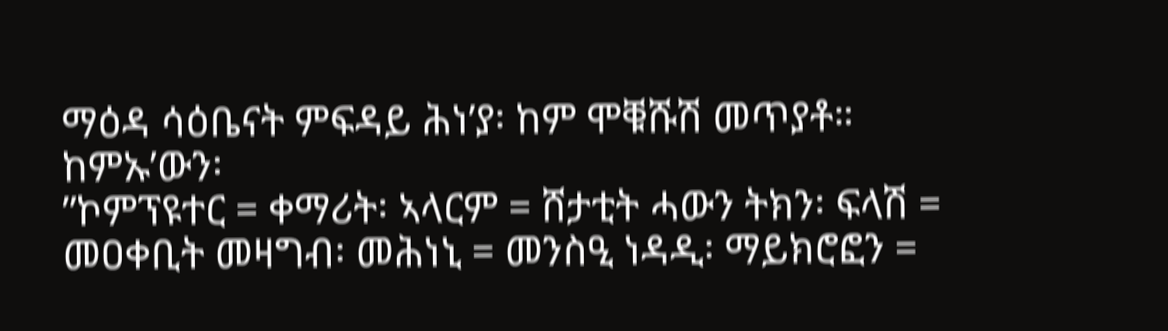ማዕዳ ሳዕቤናት ምፍዳይ ሕነ’ያ፡ ከም ሞቑሹሽ መጥያቶ።
ከምኡ’ውን፡
”ኮምፕዩተር = ቀማሪት፡ ኣላርም = ሸታቲት ሓውን ትክን፡ ፍላሽ = መዐቀቢት መዛግብ፡ መሕነኒ = መንስዒ ነዳዲ፡ ማይክሮፎን =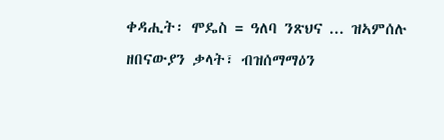ቀዳሒት፡ ሞዴስ = ዓለባ ንጽህና ... ዝኣምሰሉ ዘበናውያን ቃላት፣ ብዝሰማማዕን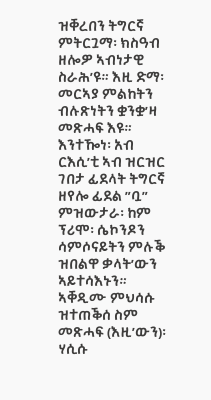ዝቐረበን ትግርኛ ምትርጓማ፡ ክስዓብ ዘሎዎ ኣብነታዊ ስራሕ’ዩ። እዚ ድማ፡ መርኣያ ምልከትን ብሉጽነትን ቋንቋ’ዛ መጽሓፍ እዩ።
እንተዀነ፡ አብ ርእሲ’ቲ ኣብ ዝርዝር ገበታ ፊደላት ትግርኛ ዘየሎ ፊደል ”ቧ” ምዝውታራ፡ ከም ፕሪሞ፡ ሴኮንዶን ሳምሶናይትን ምሉቕ ዝበልዋ ቃላት’ውን ኣይተሳእኑን።
ኣቐዲሙ ምህሳሱ ዝተጠቕሰ ስም መጽሓፍ (እዚ’ውን)፡ ሃሲሱ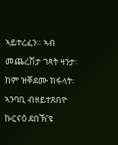ኣይተረፈን። ኣብ መጨረሽታ ገጻት ዛንታ፡ ከም ዝቐደሙ ክፋላት፡ ኣንባቢ ብዘይተጸበዮ ኩርናዕ ደበኽ’ዩ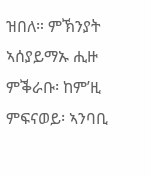ዝበለ። ምኽንያት ኣሰያይማኡ ሒዙ ምቕራቡ፡ ከም’ዚ ምፍናወይ፡ ኣንባቢ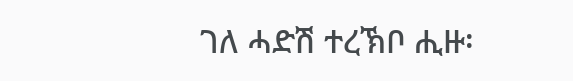ገለ ሓድሽ ተረኽቦ ሒዙ፡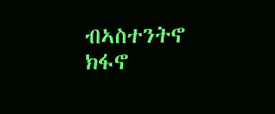ብኣስተንትኖ ክፋኖ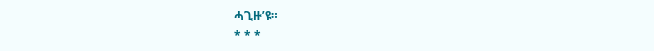ሓጊዙ’ዩ።
* * *